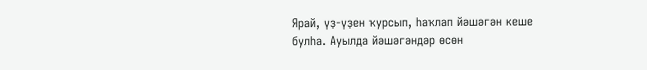Ярай, үҙ-үҙен ҡурсып, һаҡлап йәшәгән кеше булһа. Ауылда йәшәгәндәр өсөн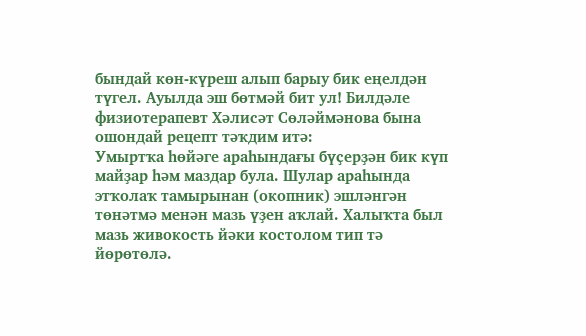бындай көн-күреш алып барыу бик еңелдән түгел. Ауылда эш бөтмәй бит ул! Билдәле физиотерапевт Хәлисәт Сөләймәнова бына ошондай рецепт тәҡдим итә:
Умыртҡа һөйәге араһындағы бүҫерҙән бик күп майҙар һәм маздар була. Шулар араһында этҡолаҡ тамырынан (окопник) эшләнгән төнәтмә менән мазь үҙен аҡлай. Халыҡта был мазь живокость йәки костолом тип тә йөрөтөлә.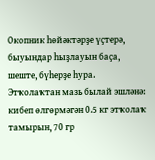Окопник һөйәктәрҙе үҫтерә, быуындар һыҙлауын баҫа, шеште, бүһерҙе һура.
Этҡолаҡтан мазь былай эшләнә: кибеп өлгөрмәгән 0.5 кг этҡолаҡ тамырын, 70 гр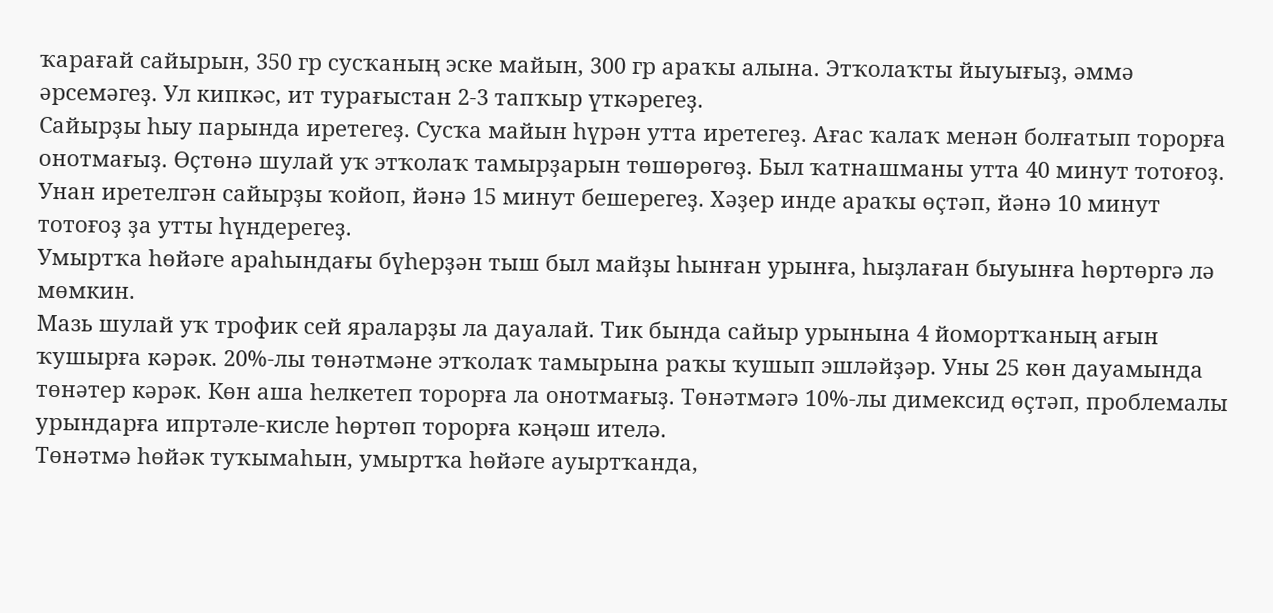ҡарағай сайырын, 350 гр сусҡаның эске майын, 300 гр араҡы алына. Этҡолаҡты йыуығыҙ, әммә әрсемәгеҙ. Ул кипкәс, ит турағыстан 2-3 тапҡыр үткәрегеҙ.
Сайырҙы һыу парында иретегеҙ. Сусҡа майын һүрән утта иретегеҙ. Ағас ҡалаҡ менән болғатып торорға онотмағыҙ. Өҫтөнә шулай уҡ этҡолаҡ тамырҙарын төшөрөгөҙ. Был ҡатнашманы утта 40 минут тотоғоҙ. Унан иретелгән сайырҙы ҡойоп, йәнә 15 минут бешерегеҙ. Хәҙер инде араҡы өҫтәп, йәнә 10 минут тотоғоҙ ҙа утты һүндерегеҙ.
Умыртҡа һөйәге араһындағы бүһерҙән тыш был майҙы һынған урынға, һыҙлаған быуынға һөртөргә лә мөмкин.
Мазь шулай уҡ трофик сей яраларҙы ла дауалай. Тик бында сайыр урынына 4 йомортҡаның ағын ҡушырға кәрәк. 20%-лы төнәтмәне этҡолаҡ тамырына раҡы ҡушып эшләйҙәр. Уны 25 көн дауамында төнәтер кәрәк. Көн аша һелкетеп торорға ла онотмағыҙ. Төнәтмәгә 10%-лы димексид өҫтәп, проблемалы урындарға ипртәле-кисле һөртөп торорға кәңәш ителә.
Төнәтмә һөйәк туҡымаһын, умыртҡа һөйәге ауыртҡанда,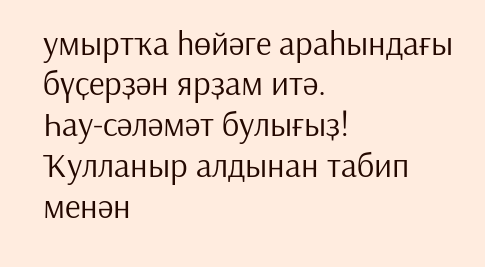умыртҡа һөйәге араһындағы бүҫерҙән ярҙам итә.
Һау-сәләмәт булығыҙ! Ҡулланыр алдынан табип менән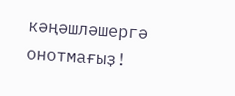кәңәшләшергә онотмағыҙ!